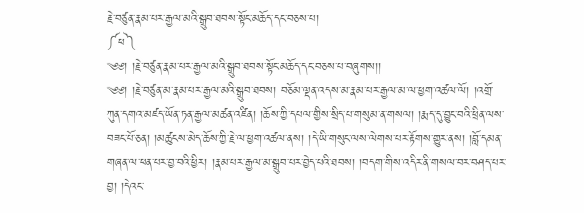རྗེ་བཙུན་རྣམ་པར་རྒྱལ་མའི་སྒྲུབ་ཐབས་སྟོང་མཆོད་དང་བཅས་པ།
༼ཕ༽
༄༅། །རྗེ་བཙུན་རྣམ་པར་རྒྱལ་མའི་སྒྲུབ་ཐབས་སྟོང་མཆོད་དང་བཅས་པ་བཞུགས།།
༄༅། །རྗེ་བཙུན་མ་རྣམ་པར་རྒྱལ་མའི་སྒྲུབ་ཐབས། བཅོམ་ལྡན་འདས་མ་རྣམ་པར་རྒྱལ་མ་ལ་ཕྱག་འཚལ་ལོ། །འགྲོ་ཀུན་དགའ་མཛད་ཡོན་ཏན་རྒྱལ་མཚན་འཛིན། །ཆོས་ཀྱི་དཔལ་གྱིས་སྲིད་པ་གསུམ་ན་གསལ། །རྨད་དུ་བྱུང་བའི་ཕྲིན་ལས་བཟང་པོ་ཅན། །མཚུངས་མེད་ཆོས་ཀྱི་རྗེ་ལ་ཕྱག་འཚལ་ནས། །དེ་ཡི་གསུང་ལས་ལེགས་པར་རྟོགས་གྱུར་ནས། །བློ་དམན་གཞན་ལ་ཕན་པར་བྱ་བའི་ཕྱིར། །རྣམ་པར་རྒྱལ་མ་སྒྲུབ་པར་བྱེད་པའི་ཐབས། །བདག་གིས་འདིར་ནི་གསལ་བར་བཤད་པར་བྱ། །དེའང་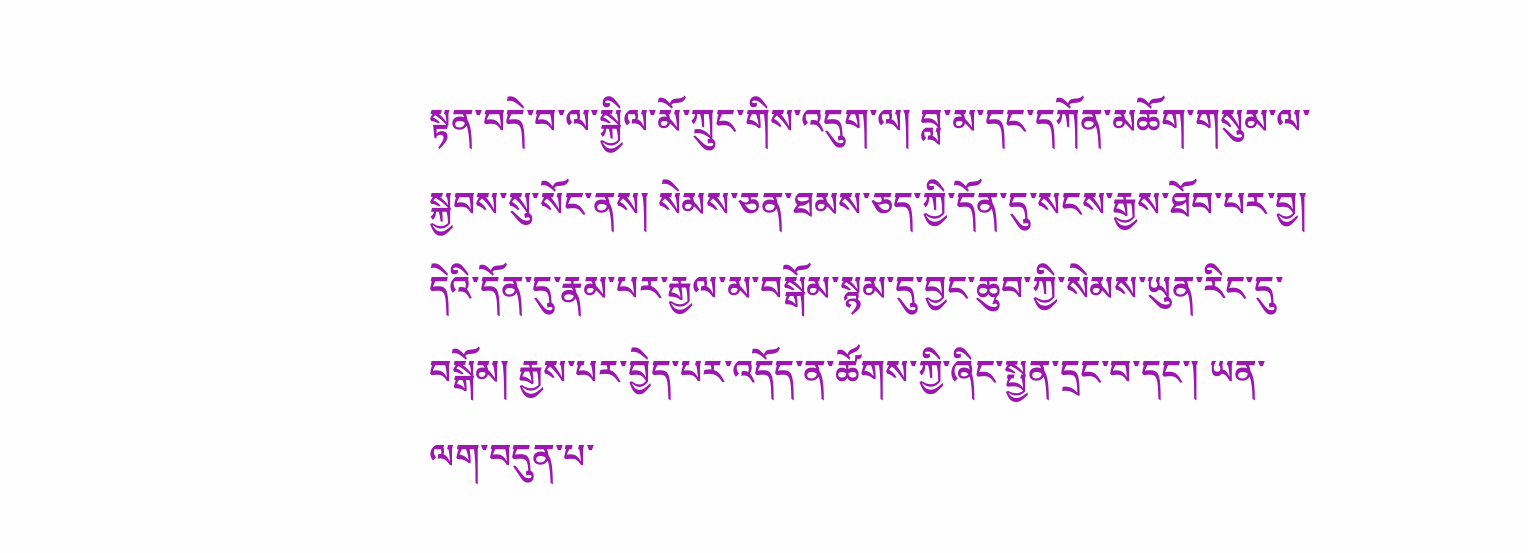སྟན་བདེ་བ་ལ་སྐྱིལ་མོ་ཀྲུང་གིས་འདུག་ལ། བླ་མ་དང་དཀོན་མཆོག་གསུམ་ལ་སྐྱབས་སུ་སོང་ནས། སེམས་ཅན་ཐམས་ཅད་ཀྱི་དོན་དུ་སངས་རྒྱས་ཐོབ་པར་བྱ། དེའི་དོན་དུ་རྣམ་པར་རྒྱལ་མ་བསྒོམ་སྙམ་དུ་བྱང་ཆུབ་ཀྱི་སེམས་ཡུན་རིང་དུ་བསྒོམ། རྒྱས་པར་བྱེད་པར་འདོད་ན་ཚོགས་ཀྱི་ཞིང་སྤྱན་དྲང་བ་དང་། ཡན་ལག་བདུན་པ་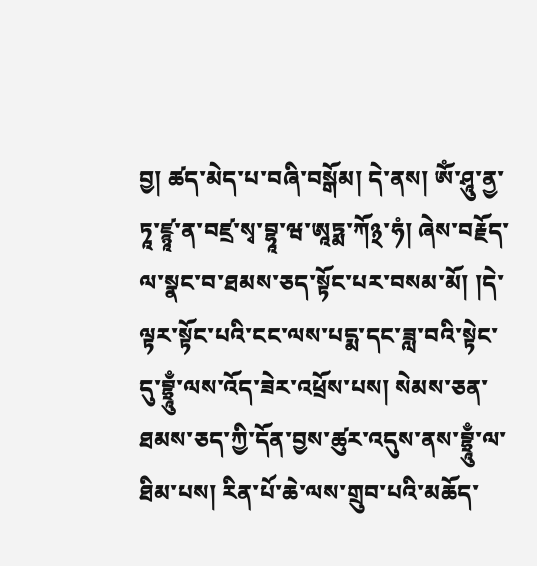བྱ། ཚད་མེད་པ་བཞི་བསྒོམ། དེ་ནས། ཨོཾ་ཤཱུ་ནྱ་ཏཱ་ཛྙཱ་ན་བཛྲ་སྭ་བྷཱ་ཝ་ཨཱཏྨ་ཀོ྅་ཧཾ། ཞེས་བརྗོད་ལ་སྣང་བ་ཐམས་ཅད་སྟོང་པར་བསམ་མོ། །དེ་ལྟར་སྟོང་པའི་ངང་ལས་པདྨ་དང་ཟླ་བའི་སྟེང་དུ་བྷྲཱུྃ་ལས་འོད་ཟེར་འཕྲོས་པས། སེམས་ཅན་ཐམས་ཅད་ཀྱི་དོན་བྱས་ཚུར་འདུས་ནས་བྷྲཱུྃ་ལ་ཐིམ་པས། རིན་པོ་ཆེ་ལས་གྲུབ་པའི་མཆོད་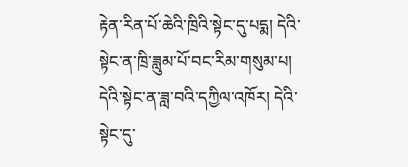རྟེན་རིན་པོ་ཆེའི་ཁྲིའི་སྟེང་དུ་པདྨ། དེའི་སྟེང་ན་ཁྲི་ཟླུམ་པོ་བང་རིམ་གསུམ་པ། དེའི་སྟེང་ན་ཟླ་བའི་དཀྱིལ་འཁོར། དེའི་སྟེང་དུ་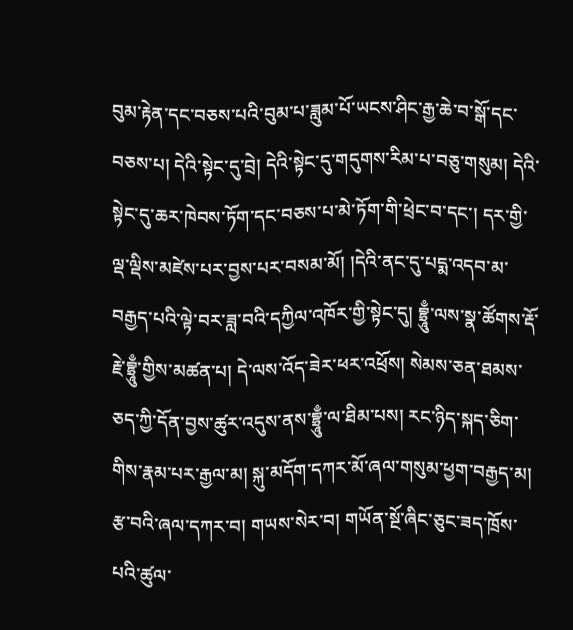བུམ་རྟེན་དང་བཅས་པའི་བུམ་པ་ཟླུམ་པོ་ཡངས་ཤིང་རྒྱ་ཆེ་བ་སྒོ་དང་བཅས་པ། དེའི་སྟེང་དུ་བྲེ། དེའི་སྟེང་དུ་གདུགས་རིམ་པ་བཅུ་གསུམ། དེའི་སྟེང་དུ་ཆར་ཁེབས་ཏོག་དང་བཅས་པ་མེ་ཏོག་གི་ཕྲེང་བ་དང་། དར་གྱི་ལྡ་ལྡིས་མཛེས་པར་བྱས་པར་བསམ་མོ། །དེའི་ནང་དུ་པདྨ་འདབ་མ་བརྒྱད་པའི་ལྟེ་བར་ཟླ་བའི་དཀྱིལ་འཁོར་གྱི་སྟེང་དུ། བྷྲཱུྃ་ལས་སྣ་ཚོགས་རྡོ་རྗེ་བྷྲཱུྃ་གྱིས་མཚན་པ། དེ་ལས་འོད་ཟེར་ཕར་འཕྲོས། སེམས་ཅན་ཐམས་ཅད་ཀྱི་དོན་བྱས་ཚུར་འདུས་ནས་བྷྲཱུྃ་ལ་ཐིམ་པས། རང་ཉིད་སྐད་ཅིག་གིས་རྣམ་པར་རྒྱལ་མ། སྐུ་མདོག་དཀར་མོ་ཞལ་གསུམ་ཕྱག་བརྒྱད་མ། རྩ་བའི་ཞལ་དཀར་བ། གཡས་སེར་བ། གཡོན་སྔོ་ཞིང་ཅུང་ཟད་ཁྲོས་པའི་ཚུལ་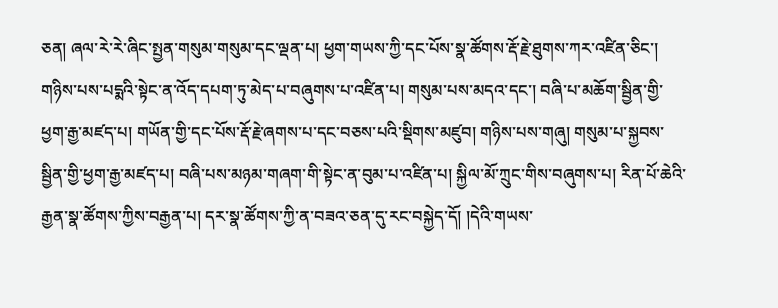ཅན། ཞལ་རེ་རེ་ཞིང་སྤྱན་གསུམ་གསུམ་དང་ལྡན་པ། ཕྱག་གཡས་ཀྱི་དང་པོས་སྣ་ཚོགས་རྡོ་རྗེ་ཐུགས་ཀར་འཛིན་ཅིང་། གཉིས་པས་པདྨའི་སྟེང་ན་འོད་དཔག་ཏུ་མེད་པ་བཞུགས་པ་འཛིན་པ། གསུམ་པས་མདའ་དང་། བཞི་པ་མཆོག་སྦྱིན་གྱི་ཕྱག་རྒྱ་མཛད་པ། གཡོན་གྱི་དང་པོས་རྡོ་རྗེ་ཞགས་པ་དང་བཅས་པའི་སྡིགས་མཛུབ། གཉིས་པས་གཞུ། གསུམ་པ་སྐྱབས་སྦྱིན་གྱི་ཕྱག་རྒྱ་མཛད་པ། བཞི་པས་མཉམ་གཞག་གི་སྟེང་ན་བུམ་པ་འཛིན་པ། སྐྱིལ་མོ་ཀྲུང་གིས་བཞུགས་པ། རིན་པོ་ཆེའི་རྒྱན་སྣ་ཚོགས་ཀྱིས་བརྒྱན་པ། དར་སྣ་ཚོགས་ཀྱི་ན་བཟའ་ཅན་དུ་རང་བསྐྱེད་དོ། །དེའི་གཡས་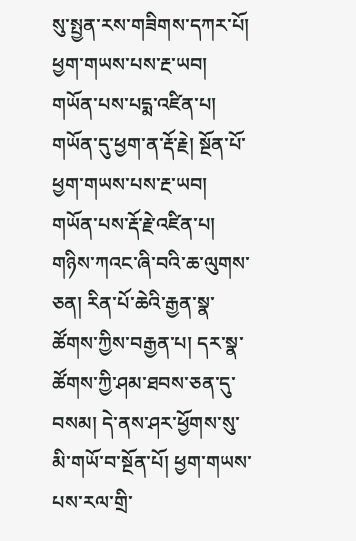སུ་སྤྱན་རས་གཟིགས་དཀར་པོ། ཕྱག་གཡས་པས་རྔ་ཡབ། གཡོན་པས་པདྨ་འཛིན་པ། གཡོན་དུ་ཕྱག་ན་རྡོ་རྗེ། སྔོན་པོ་ཕྱག་གཡས་པས་རྔ་ཡབ། གཡོན་པས་རྡོ་རྗེ་འཛིན་པ། གཉིས་ཀའང་ཞི་བའི་ཆ་ལུགས་ཅན། རིན་པོ་ཆེའི་རྒྱན་སྣ་ཚོགས་ཀྱིས་བརྒྱན་པ། དར་སྣ་ཚོགས་ཀྱི་ཤམ་ཐབས་ཅན་དུ་བསམ། དེ་ནས་ཤར་ཕྱོགས་སུ་མི་གཡོ་བ་སྔོན་པོ། ཕྱག་གཡས་པས་རལ་གྲི་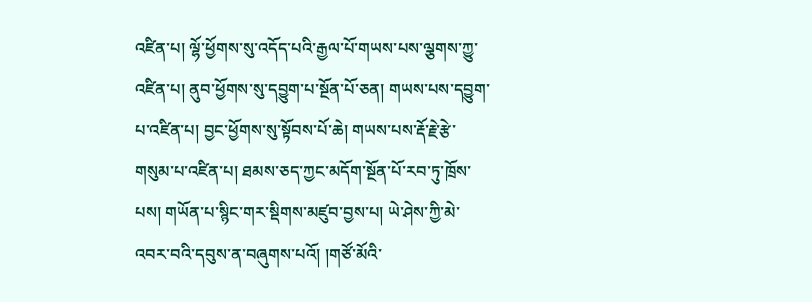འཛིན་པ། ལྷོ་ཕྱོགས་སུ་འདོད་པའི་རྒྱལ་པོ་གཡས་པས་ལྕགས་ཀྱུ་འཛིན་པ། ནུབ་ཕྱོགས་སུ་དབྱུག་པ་སྔོན་པོ་ཅན། གཡས་པས་དབྱུག་པ་འཛིན་པ། བྱང་ཕྱོགས་སུ་སྟོབས་པོ་ཆེ། གཡས་པས་རྡོ་རྗེ་རྩེ་གསུམ་པ་འཛིན་པ། ཐམས་ཅད་ཀྱང་མདོག་སྔོན་པོ་རབ་ཏུ་ཁྲོས་པས། གཡོན་པ་སྙིང་གར་སྡིགས་མཛུབ་བྱས་པ། ཡེ་ཤེས་ཀྱི་མེ་འབར་བའི་དབུས་ན་བཞུགས་པའོ། །གཙོ་མོའི་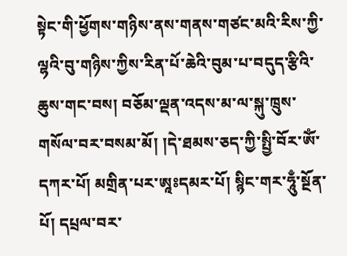སྟེང་གི་ཕྱོགས་གཉིས་ནས་གནས་གཙང་མའི་རིས་ཀྱི་ལྷའི་བུ་གཉིས་ཀྱིས་རིན་པོ་ཆེའི་བུམ་པ་བདུད་རྩིའི་ཆུས་གང་བས། བཅོམ་ལྡན་འདས་མ་ལ་སྐུ་ཁྲུས་གསོལ་བར་བསམ་མོ། །དེ་ཐམས་ཅད་ཀྱི་སྤྱི་བོར་ཨོཾ་དཀར་པོ། མགྲིན་པར་ཨཱཿདམར་པོ། སྙིང་གར་ཧཱུྃ་སྔོན་པོ། དཔྲལ་བར་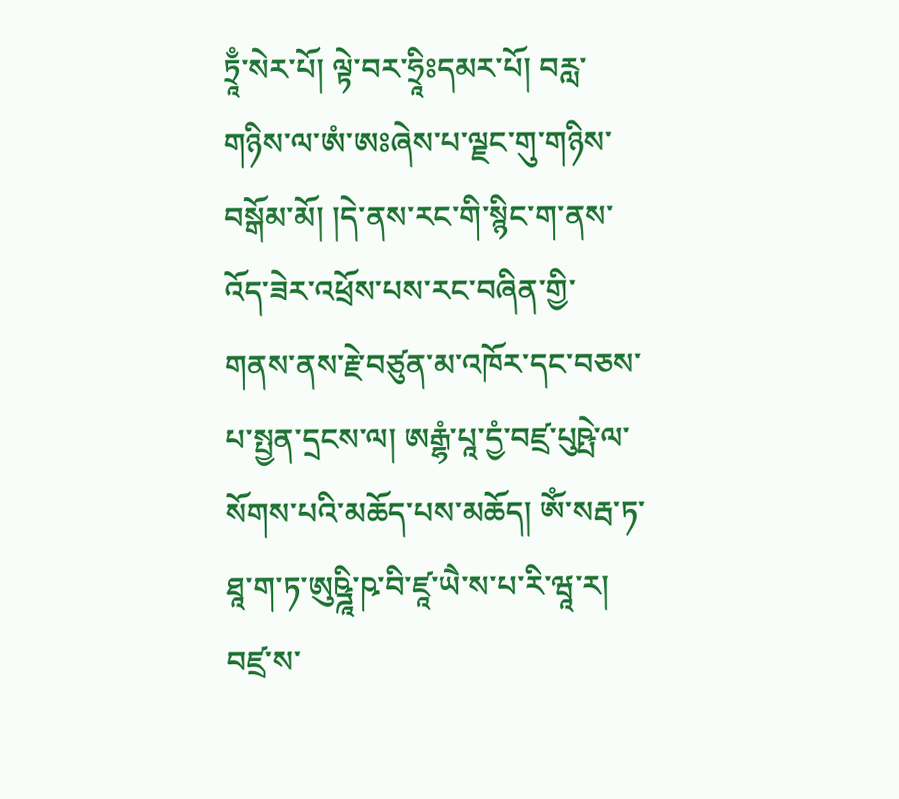ཏྲཱྃ་སེར་པོ། ལྟེ་བར་ཧྲཱིཿདམར་པོ། བརླ་གཉིས་ལ་ཨཾ་ཨཿཞེས་པ་ལྗང་གུ་གཉིས་བསྒོམ་མོ། །དེ་ནས་རང་གི་སྙིང་ག་ནས་འོད་ཟེར་འཕྲོས་པས་རང་བཞིན་གྱི་གནས་ནས་རྗེ་བཙུན་མ་འཁོར་དང་བཅས་པ་སྤྱན་དྲངས་ལ། ཨརྒྷཾ་པཱ་དྱཾ་བཛྲ་པུཥྤེ་ལ་སོགས་པའི་མཆོད་པས་མཆོད། ཨོཾ་སརྦ་ཏ་ཐཱ་ག་ཏ་ཨུཥྜཱི་ཥ་བི་ཛཱ་ཡཻ་ས་པ་རི་ཝཱ་ར། བཛྲ་ས་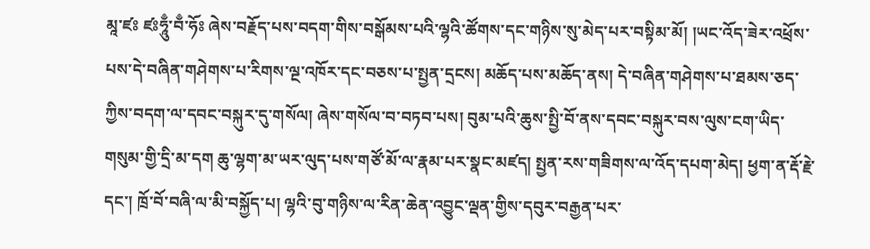མཱ་ཛཿ ཛཿཧཱུྃ་བྃ་ཧོཿ ཞེས་བརྗོད་པས་བདག་གིས་བསྒོམས་པའི་ལྷའི་ཚོགས་དང་གཉིས་སུ་མེད་པར་བསྟིམ་མོ། །ཡང་འོད་ཟེར་འཕྲོས་པས་དེ་བཞིན་གཤེགས་པ་རིགས་ལྔ་འཁོར་དང་བཅས་པ་སྤྱན་དྲངས། མཆོད་པས་མཆོད་ནས། དེ་བཞིན་གཤེགས་པ་ཐམས་ཅད་ཀྱིས་བདག་ལ་དབང་བསྐུར་དུ་གསོལ། ཞེས་གསོལ་བ་བཏབ་པས། བུམ་པའི་ཆུས་སྤྱི་བོ་ནས་དབང་བསྐུར་བས་ལུས་ངག་ཡིད་གསུམ་གྱི་དྲི་མ་དག ཆུ་ལྷག་མ་ཡར་ལུད་པས་གཙོ་མོ་ལ་རྣམ་པར་སྣང་མཛད། སྤྱན་རས་གཟིགས་ལ་འོད་དཔག་མེད། ཕྱག་ན་རྡོ་རྗེ་དང་། ཁྲོ་བོ་བཞི་ལ་མི་བསྐྱོད་པ། ལྷའི་བུ་གཉིས་ལ་རིན་ཆེན་འབྱུང་ལྡན་གྱིས་དབུར་བརྒྱན་པར་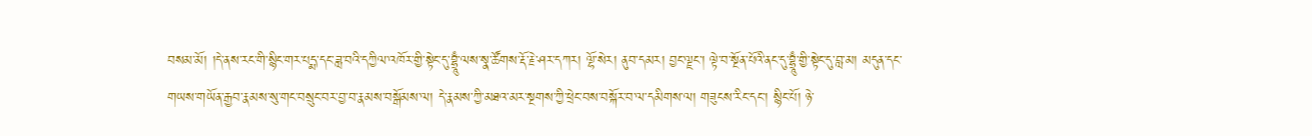བསམ་མོ། །དེ་ནས་རང་གི་སྙིང་གར་པདྨ་དང་ཟླ་བའི་དཀྱིལ་འཁོར་གྱི་སྟེང་དུ་བྷྲཱུྃ་ལས་སྣ་ཚོགས་རྡོ་རྗེ་ཤར་དཀར། ལྷོ་སེར། ནུབ་དམར། བྱང་ལྗང་། ལྟེ་བ་སྔོན་པོའི་ནང་དུ་བྷྲཱུྃ་གྱི་སྟེང་དུ་བླ་མ། མདུན་དང་གཡས་གཡོན་རྒྱབ་རྣམས་སུ་གང་བསྲུང་བར་བྱ་བ་རྣམས་བསྒོམས་ལ། དེ་རྣམས་ཀྱི་མཐའ་མར་སྔགས་ཀྱི་ཕྲེང་བས་བསྐོར་བ་ལ་དམིགས་ལ། གཟུངས་རིང་དང་། སྙིང་པོ། ཉེ་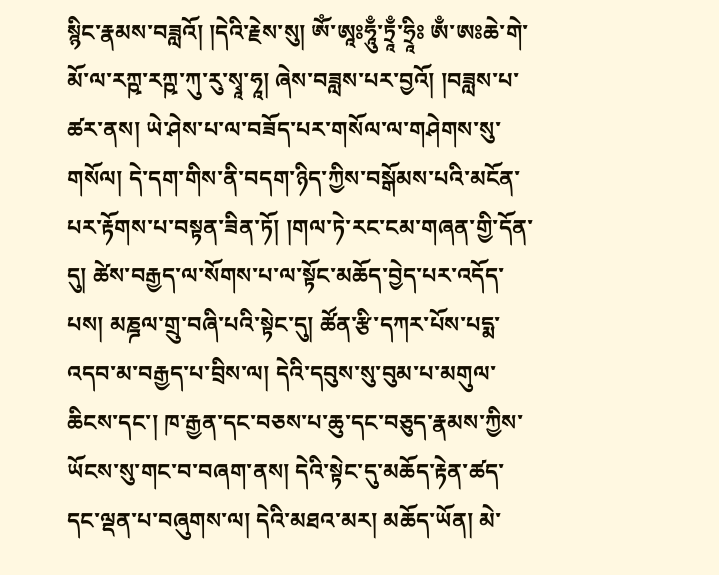སྙིང་རྣམས་བཟླའོ། །དེའི་རྗེས་སུ། ཨོཾ་ཨཱཿཧཱུྃ་ཏྲཱྃ་ཧྲཱིཿ ཨྃ་ཨཿཆེ་གེ་མོ་ལ་རཀྵ་རཀྵ་ཀུ་རུ་སྭཱ་ཧཱ། ཞེས་བཟླས་པར་བྱའོ། །བཟླས་པ་ཚར་ནས། ཡེ་ཤེས་པ་ལ་བཟོད་པར་གསོལ་ལ་གཤེགས་སུ་གསོལ། དེ་དག་གིས་ནི་བདག་ཉིད་ཀྱིས་བསྒོམས་པའི་མངོན་པར་རྟོགས་པ་བསྟན་ཟིན་ཏོ། །གལ་ཏེ་རང་ངམ་གཞན་གྱི་དོན་དུ། ཚེས་བརྒྱད་ལ་སོགས་པ་ལ་སྟོང་མཆོད་བྱེད་པར་འདོད་པས། མཎྜལ་གྲུ་བཞི་པའི་སྟེང་དུ། ཚོན་རྩི་དཀར་པོས་པདྨ་འདབ་མ་བརྒྱད་པ་བྲིས་ལ། དེའི་དབུས་སུ་བུམ་པ་མགུལ་ཆིངས་དང་། ཁ་རྒྱན་དང་བཅས་པ་ཆུ་དང་བཅུད་རྣམས་ཀྱིས་ཡོངས་སུ་གང་བ་བཞག་ནས། དེའི་སྟེང་དུ་མཆོད་རྟེན་ཚད་དང་ལྡན་པ་བཞུགས་ལ། དེའི་མཐའ་མར། མཆོད་ཡོན། མེ་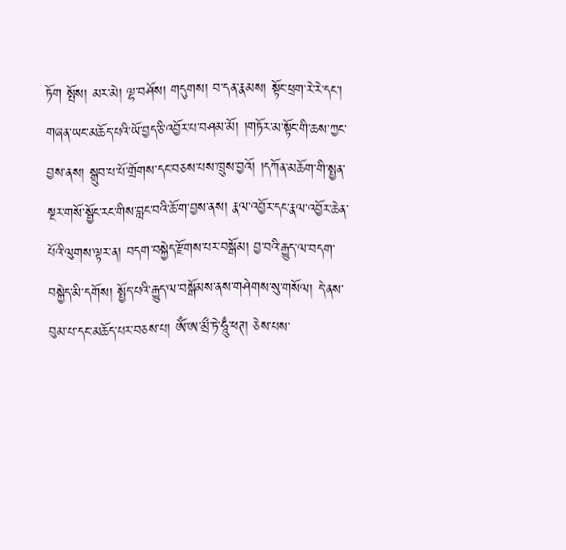ཏོག སྤོས། མར་མེ། ལྷ་བཤོས། གདུགས། བ་དན་རྣམས། སྟོང་ཕྲག་རེ་རེ་དང་། གཞན་ཡང་མཆོད་པའི་ཡོ་བྱད་ཅི་འབྱོར་པ་བཤམ་མོ། །གཏོར་མ་སྟོང་གི་ཆས་ཀྱང་བྱས་ནས། སྒྲུབ་པ་པོ་གྲོགས་དང་བཅས་པས་ཁྲུས་བྱའོ། །དཀོན་མཆོག་གི་སྤྱན་སྔར་གསོ་སྦྱོང་རང་གིས་བླང་བའི་ཆོ་ག་བྱས་ནས། རྣལ་འབྱོར་དང་རྣལ་འབྱོར་ཆེན་པོའི་ལུགས་ལྟར་ན། བདག་བསྐྱེད་རྫོགས་པར་བསྒོམ། བྱ་བའི་རྒྱུད་ལ་བདག་བསྐྱེད་མི་དགོས། སྤྱོད་པའི་རྒྱུད་ལ་བསྒོམས་ནས་གཤེགས་སུ་གསོལ། དེ་ནས་བུམ་པ་དང་མཆོད་པར་བཅས་པ། ཨོཾ་ཨ་མྲྀ་ཏེ་ཧཱུྃ་ཕཊ། ཅེས་པས་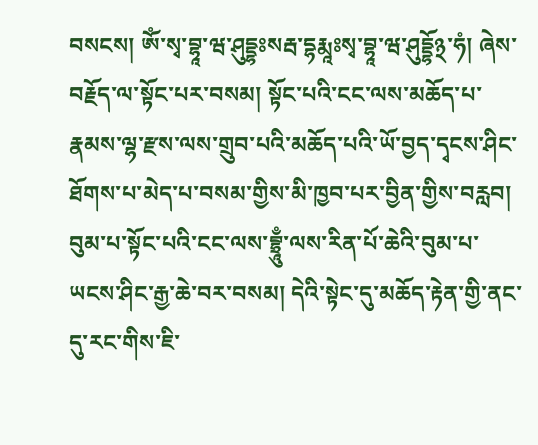བསངས། ཨོཾ་སྭ་བྷཱ་ཝ་ཤུདྡྷཿསརྦ་དྷརྨཱཿསྭ་བྷཱ་ཝ་ཤུདྡྷོ྅་ཧཾ། ཞེས་བརྗོད་ལ་སྟོང་པར་བསམ། སྟོང་པའི་ངང་ལས་མཆོད་པ་རྣམས་ལྷ་རྫས་ལས་གྲུབ་པའི་མཆོད་པའི་ཡོ་བྱད་དྭངས་ཤིང་ཐོགས་པ་མེད་པ་བསམ་གྱིས་མི་ཁྱབ་པར་བྱིན་གྱིས་བརླབ། བུམ་པ་སྟོང་པའི་ངང་ལས་བྷྲཱུྃ་ལས་རིན་པོ་ཆེའི་བུམ་པ་ཡངས་ཤིང་རྒྱ་ཆེ་བར་བསམ། དེའི་སྟེང་དུ་མཆོད་རྟེན་གྱི་ནང་དུ་རང་གིས་ཇི་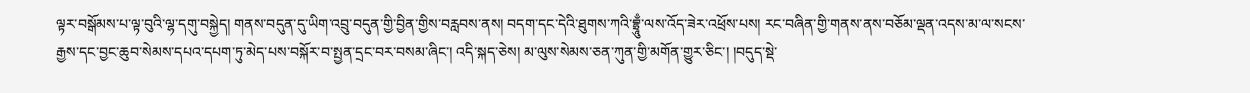ལྟར་བསྒོམས་པ་ལྟ་བུའི་ལྷ་དགུ་བསྐྱེད། གནས་བདུན་དུ་ཡིག་འབྲུ་བདུན་གྱི་བྱིན་གྱིས་བརླབས་ནས། བདག་དང་དེའི་ཐུགས་ཀའི་བྷྲཱུྃ་ལས་འོད་ཟེར་འཕྲོས་པས། རང་བཞིན་གྱི་གནས་ནས་བཅོམ་ལྡན་འདས་མ་ལ་སངས་རྒྱས་དང་བྱང་ཆུབ་སེམས་དཔའ་དཔག་ཏུ་མེད་པས་བསྐོར་བ་སྤྱན་དྲང་བར་བསམ་ཞིང་། འདི་སྐད་ཅེས། མ་ལུས་སེམས་ཅན་ཀུན་གྱི་མགོན་གྱུར་ཅིང་། །བདུད་སྡེ་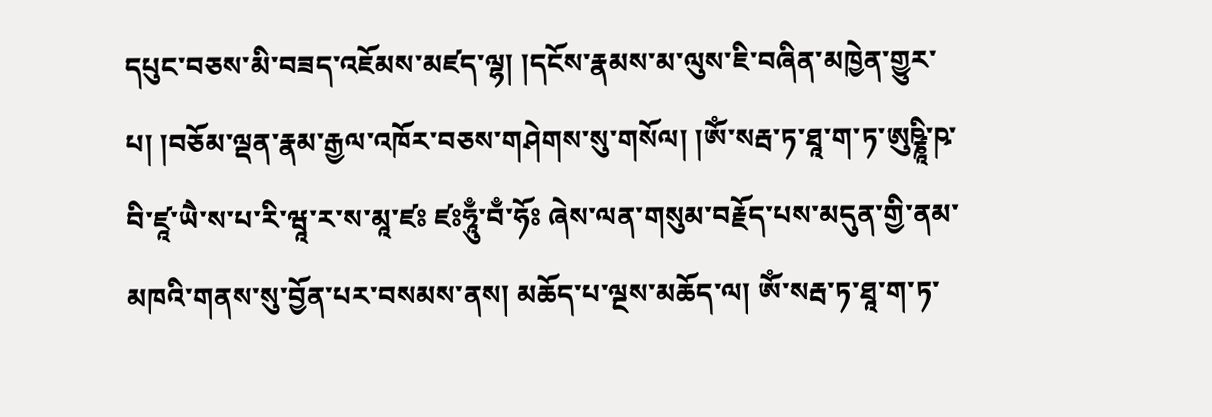དཔུང་བཅས་མི་བཟད་འཇོམས་མཛད་ལྷ། །དངོས་རྣམས་མ་ལུས་ཇི་བཞིན་མཁྱེན་གྱུར་པ། །བཅོམ་ལྡན་རྣམ་རྒྱལ་འཁོར་བཅས་གཤེགས་སུ་གསོལ། །ཨོཾ་སརྦ་ཏ་ཐཱ་ག་ཏ་ཨུཥྞཱི་ཥ་བི་ཛཱ་ཡཻ་ས་པ་རི་ཝཱ་ར་ས་མཱ་ཛཿ ཛཿཧཱུྃ་བྃ་ཧོཿ ཞེས་ལན་གསུམ་བརྗོད་པས་མདུན་གྱི་ནམ་མཁའི་གནས་སུ་བྱོན་པར་བསམས་ནས། མཆོད་པ་ལྔས་མཆོད་ལ། ཨོཾ་སརྦ་ཏ་ཐཱ་ག་ཏ་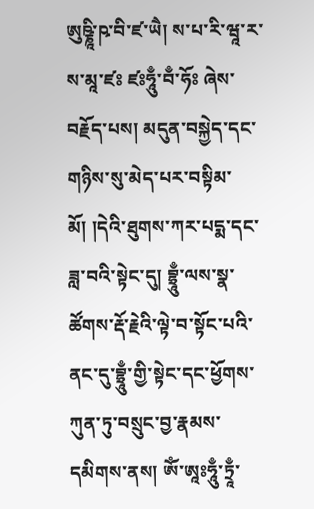ཨུཥྞཱི་ཥ་བི་ཛ་ཡཻ། ས་པ་རི་ཝཱ་ར་ས་མཱ་ཛཿ ཛཿཧཱུྃ་བྃ་ཧོཿ ཞེས་བརྗོད་པས། མདུན་བསྐྱེད་དང་གཉིས་སུ་མེད་པར་བསྟིམ་མོ། །དེའི་ཐུགས་ཀར་པདྨ་དང་ཟླ་བའི་སྟེང་དུ། བྷྲཱུྃ་ལས་སྣ་ཚོགས་རྡོ་རྗེའི་ལྟེ་བ་སྟོང་པའི་ནང་དུ་བྷྲཱུྃ་གྱི་སྟེང་དང་ཕྱོགས་ཀུན་ཏུ་བསྲུང་བྱ་རྣམས་དམིགས་ནས། ཨོཾ་ཨཱཿཧཱུྃ་ཏྲཱྃ་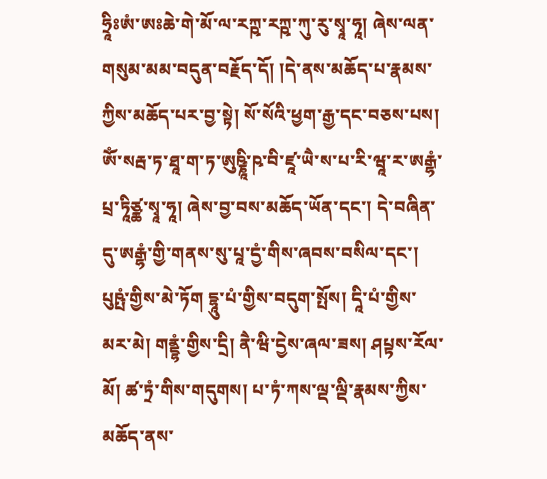ཧྲཱིཿཨཾ་ཨཿཆེ་གེ་མོ་ལ་རཀྵ་རཀྵ་ཀུ་རུ་སྭཱ་ཧཱ། ཞེས་ལན་གསུམ་མམ་བདུན་བརྗོད་དོ། །དེ་ནས་མཆོད་པ་རྣམས་ཀྱིས་མཆོད་པར་བྱ་སྟེ། སོ་སོའི་ཕྱག་རྒྱ་དང་བཅས་པས། ཨོཾ་སརྦ་ཏ་ཐཱ་ག་ཏ་ཨུཥྞཱི་ཥ་བི་ཛཱ་ཡཻ་ས་པ་རི་ཝཱ་ར་ཨརྒྷཾ་པྲ་ཏཱིཙྪ་སྭཱ་ཧཱ། ཞེས་བྱ་བས་མཆོད་ཡོན་དང་། དེ་བཞིན་དུ་ཨརྒྷཾ་གྱི་གནས་སུ་པཱ་དྱཾ་གིས་ཞབས་བསིལ་དང་། པུཥྤཾ་གྱིས་མེ་ཏོག དྷཱུ་པཾ་གྱིས་བདུག་སྤོས། དཱི་པཾ་གྱིས་མར་མེ། གནྡྷཾ་གྱིས་དྲི། ནཻ་ཝི་དྱེས་ཞལ་ཟས། ཤཔྟས་རོལ་མོ། ཚ་ཏྲཾ་གིས་གདུགས། པ་ཏཾ་ཀས་ལྡ་ལྡི་རྣམས་ཀྱིས་མཆོད་ནས་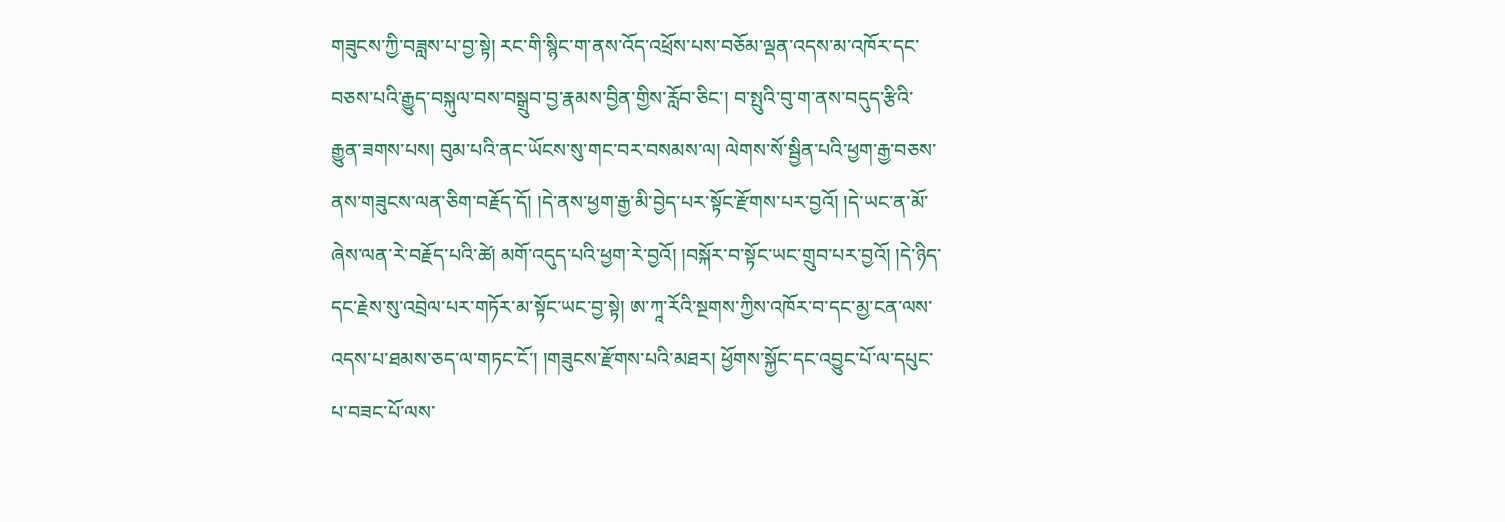གཟུངས་ཀྱི་བཟླས་པ་བྱ་སྟེ། རང་གི་སྙིང་ག་ནས་འོད་འཕྲོས་པས་བཅོམ་ལྡན་འདས་མ་འཁོར་དང་བཅས་པའི་རྒྱུད་བསྐུལ་བས་བསྒྲུབ་བྱ་རྣམས་བྱིན་གྱིས་རློབ་ཅིང་། བ་སྤུའི་བུ་ག་ནས་བདུད་རྩིའི་རྒྱུན་ཟགས་པས། བུམ་པའི་ནང་ཡོངས་སུ་གང་བར་བསམས་ལ། ལེགས་སོ་སྦྱིན་པའི་ཕྱག་རྒྱ་བཅས་ནས་གཟུངས་ལན་ཅིག་བརྗོད་དོ། །དེ་ནས་ཕྱག་རྒྱ་མི་བྱེད་པར་སྟོང་རྫོགས་པར་བྱའོ། །དེ་ཡང་ན་མོ་ཞེས་ལན་རེ་བརྗོད་པའི་ཚེ། མགོ་འདུད་པའི་ཕྱག་རེ་བྱའོ། །བསྐོར་བ་སྟོང་ཡང་གྲུབ་པར་བྱའོ། །དེ་ཉིད་དང་རྗེས་སུ་འབྲེལ་པར་གཏོར་མ་སྟོང་ཡང་བྱ་སྟེ། ཨ་ཀཱ་རོའི་སྔགས་ཀྱིས་འཁོར་བ་དང་མྱ་ངན་ལས་འདས་པ་ཐམས་ཅད་ལ་གཏང་ངོ་། །གཟུངས་རྫོགས་པའི་མཐར། ཕྱོགས་སྐྱོང་དང་འབྱུང་པོ་ལ་དཔུང་པ་བཟང་པོ་ལས་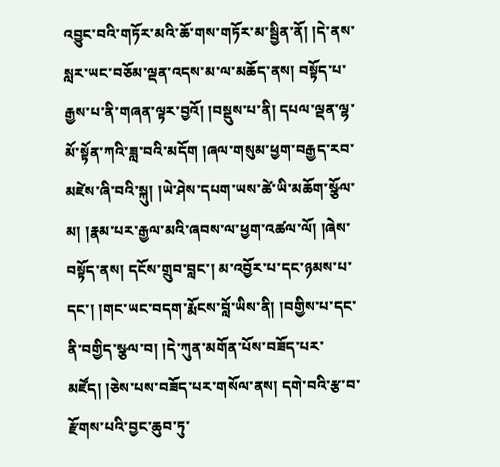འབྱུང་བའི་གཏོར་མའི་ཆོ་གས་གཏོར་མ་སྦྱིན་ནོ། །དེ་ནས་སླར་ཡང་བཅོམ་ལྡན་འདས་མ་ལ་མཆོད་ནས། བསྟོད་པ་རྒྱས་པ་ནི་གཞན་ལྟར་བྱའོ། །བསྡུས་པ་ནི། དཔལ་ལྡན་ལྷ་མོ་སྟོན་ཀའི་ཟླ་བའི་མདོག །ཞལ་གསུམ་ཕྱག་བརྒྱད་རབ་མཛེས་ཞི་བའི་སྐུ། །ཡེ་ཤེས་དཔག་ཡས་ཚེ་ཡི་མཆོག་སྩོལ་མ། །རྣམ་པར་རྒྱལ་མའི་ཞབས་ལ་ཕྱག་འཚལ་ལོ། །ཞེས་བསྟོད་ནས། དངོས་གྲུབ་བླང་། མ་འབྱོར་པ་དང་ཉམས་པ་དང་། །གང་ཡང་བདག་རྨོངས་བློ་ཡིས་ནི། །བགྱིས་པ་དང་ནི་བགྱིད་སྩལ་བ། །དེ་ཀུན་མགོན་པོས་བཟོད་པར་མཛོད། །ཅེས་པས་བཟོད་པར་གསོལ་ནས། དགེ་བའི་རྩ་བ་རྫོགས་པའི་བྱང་ཆུབ་ཏུ་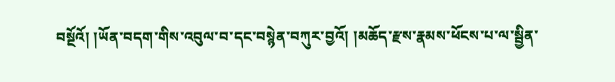བསྔོའོ། །ཡོན་བདག་གིས་འབུལ་བ་དང་བསྙེན་བཀུར་བྱའོ། །མཆོད་རྫས་རྣམས་ཕོངས་པ་ལ་སྦྱིན་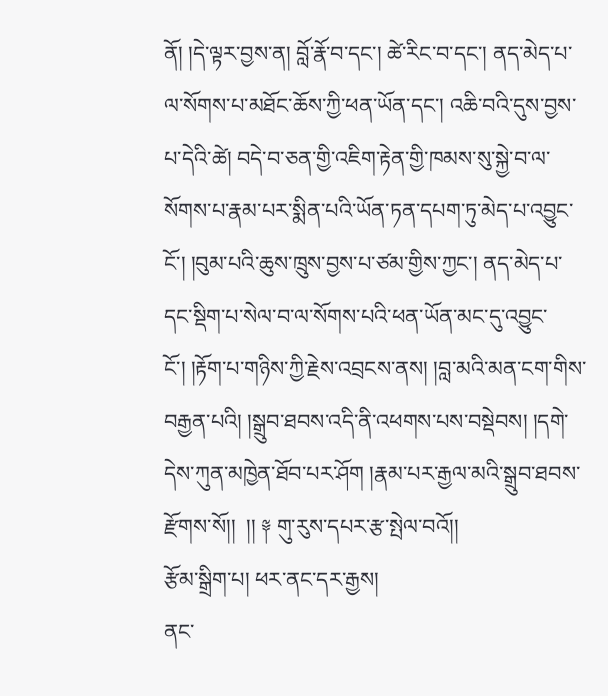ནོ། །དེ་ལྟར་བྱས་ན། བློ་རྣོ་བ་དང་། ཚེ་རིང་བ་དང་། ནད་མེད་པ་ལ་སོགས་པ་མཐོང་ཆོས་ཀྱི་ཕན་ཡོན་དང་། འཆི་བའི་དུས་བྱས་པ་དེའི་ཚེ། བདེ་བ་ཅན་གྱི་འཇིག་རྟེན་གྱི་ཁམས་སུ་སྐྱེ་བ་ལ་སོགས་པ་རྣམ་པར་སྨིན་པའི་ཡོན་ཏན་དཔག་ཏུ་མེད་པ་འབྱུང་ངོ་། །བུམ་པའི་ཆུས་ཁྲུས་བྱས་པ་ཙམ་གྱིས་ཀྱང་། ནད་མེད་པ་དང་སྡིག་པ་སེལ་བ་ལ་སོགས་པའི་ཕན་ཡོན་མང་དུ་འབྱུང་ངོ་། །རྟོག་པ་གཉིས་ཀྱི་རྗེས་འབྲངས་ནས། །བླ་མའི་མན་ངག་གིས་བརྒྱན་པའི། །སྒྲུབ་ཐབས་འདི་ནི་འཕགས་པས་བསྡེབས། །དགེ་དེས་ཀུན་མཁྱེན་ཐོབ་པར་ཤོག །རྣམ་པར་རྒྱལ་མའི་སྒྲུབ་ཐབས་རྫོགས་སོ།།  །། ༈ གུ་རུས་དཔར་རྩ་སྤེལ་བའོ།།
རྩོམ་སྒྲིག་པ། ཕར་ནང་དར་རྒྱས།
ནང་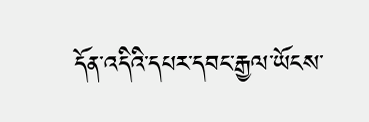དོན་འདིའི་དཔར་དབང་རྒྱལ་ཡོངས་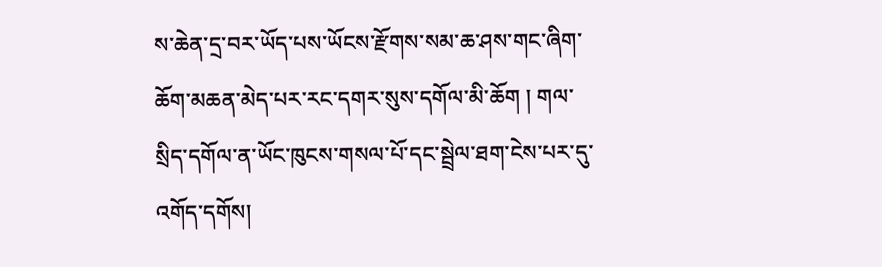ས་ཆེན་དྲ་བར་ཡོད་པས་ཡོངས་རྫོགས་སམ་ཆ་ཤས་གང་ཞིག་ཆོག་མཆན་མེད་པར་རང་དགར་སུས་དགོལ་མི་ཆོག ། གལ་སྲིད་དགོལ་ན་ཡོང་ཁུངས་གསལ་པོ་དང་སྦྲེལ་ཐག་ངེས་པར་དུ་འགོད་དགོས།